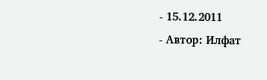- 15.12.2011
- Автор: Илфат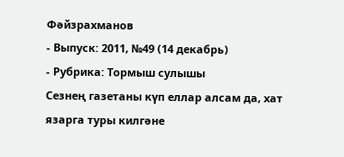Фәйзрахманов
- Выпуск: 2011, №49 (14 декабрь)
- Рубрика: Тормыш сулышы
Сезнең газетаны күп еллар алсам да, хат язарга туры килгәне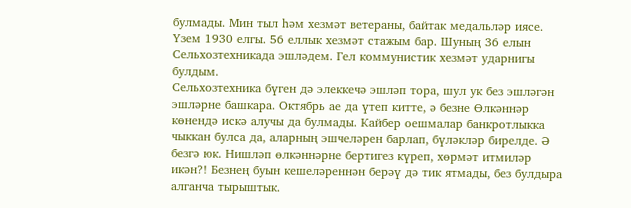булмады. Мин тыл һәм хезмәт ветераны, байтак медальләр иясе. Үзем 1930 елгы. 56 еллык хезмәт стажым бар. Шуның 36 елын Сельхозтехникада эшләдем. Гел коммунистик хезмәт ударнигы булдым.
Сельхозтехника бүген дә элеккечә эшләп тора, шул ук без эшләгән эшләрне башкара. Октябрь ае да үтеп китте, ә безне Өлкәннәр көнендә искә алучы да булмады. Кайбер оешмалар банкротлыкка чыккан булса да, аларның эшчеләрен барлап, бүләкләр бирелде. Ә безгә юк. Нишләп өлкәннәрне бертигез күреп, хөрмәт итмиләр икән?! Безнең буын кешеләреннән берәү дә тик ятмады, без булдыра алганча тырыштык.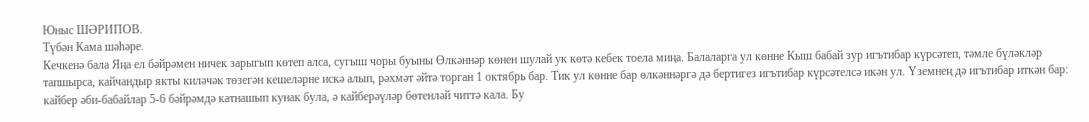Юныс ШӘРИПОВ.
Түбән Кама шәһәре.
Кечкенә бала Яңа ел бәйрәмен ничек зарыгып көтеп алса, сугыш чоры буыны Өлкәннәр көнен шулай ук көтә кебек тоела миңа. Балаларга ул көнне Кыш бабай зур игътибар күрсәтеп, тәмле бүләкләр тапшырса, кайчандыр якты киләчәк төзегән кешеләрне искә алып, рәхмәт әйтә торган 1 октябрь бар. Тик ул көнне бар өлкәннәргә дә бертигез игътибар күрсәтелсә икән ул. Үземнең дә игътибар иткән бар: кайбер әби-бабайлар 5-6 бәйрәмдә катнашып кунак була, ә кайберәүләр бөтенләй читтә кала. Бу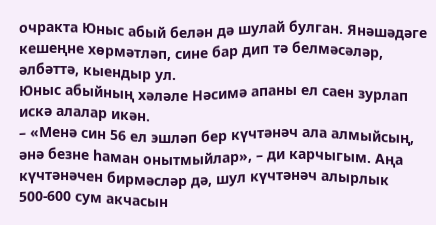очракта Юныс абый белән дә шулай булган. Янәшәдәге кешеңне хөрмәтләп, сине бар дип тә белмәсәләр, әлбәттә, кыендыр ул.
Юныс абыйның хәләле Нәсимә апаны ел саен зурлап искә алалар икән.
– «Менә син 56 ел эшләп бер күчтәнәч ала алмыйсың, әнә безне һаман онытмыйлар», – ди карчыгым. Аңа күчтәнәчен бирмәсләр дә, шул күчтәнәч алырлык 500-600 сум акчасын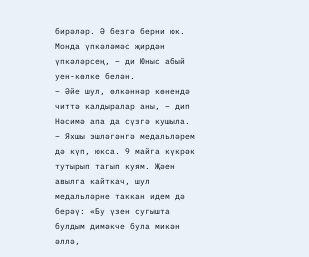бирәләр. Ә безгә берни юк. Монда үпкәләмәс җирдән үпкәләрсең, – ди Юныс абый уен-көлке белән.
– Әйе шул, өлкәннәр көнендә читтә калдыралар аны, – дип Нәсимә апа да сүзгә кушыла.
– Яхшы эшләгәнгә медальләрем дә күп, юкса. 9 майга күкрәк тутырып тагып куям. Җәен авылга кайткач, шул медальләрне таккан идем дә берәү: «Бу үзен сугышта булдым димәкче була микән әллә,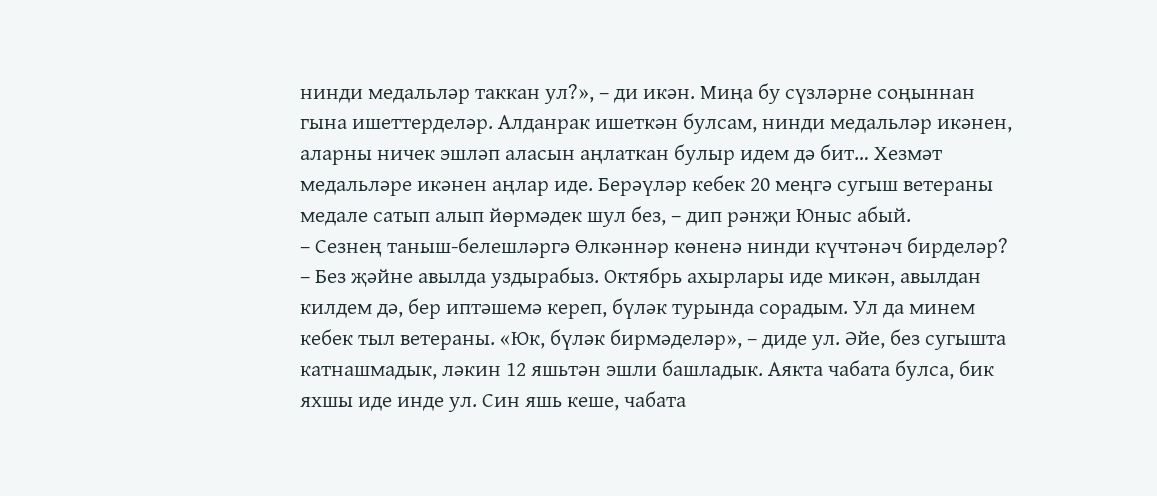нинди медальләр таккан ул?», – ди икән. Миңа бу сүзләрне соңыннан гына ишеттерделәр. Алданрак ишеткән булсам, нинди медальләр икәнен, аларны ничек эшләп аласын аңлаткан булыр идем дә бит… Хезмәт медальләре икәнен аңлар иде. Берәүләр кебек 20 меңгә сугыш ветераны медале сатып алып йөрмәдек шул без, – дип рәнҗи Юныс абый.
– Сезнең таныш-белешләргә Өлкәннәр көненә нинди күчтәнәч бирделәр?
– Без җәйне авылда уздырабыз. Октябрь ахырлары иде микән, авылдан килдем дә, бер иптәшемә кереп, бүләк турында сорадым. Ул да минем кебек тыл ветераны. «Юк, бүләк бирмәделәр», – диде ул. Әйе, без сугышта катнашмадык, ләкин 12 яшьтән эшли башладык. Аякта чабата булса, бик яхшы иде инде ул. Син яшь кеше, чабата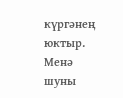күргәнең юктыр. Менә шуны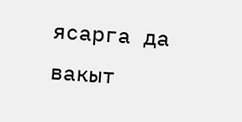ясарга да вакыт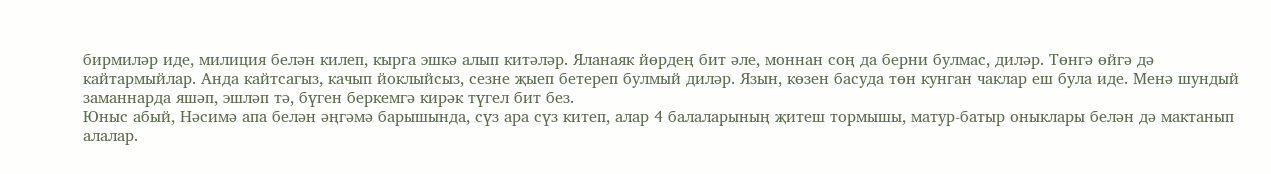бирмиләр иде, милиция белән килеп, кырга эшкә алып китәләр. Яланаяк йөрдең бит әле, моннан соң да берни булмас, диләр. Төнгә өйгә дә кайтармыйлар. Анда кайтсагыз, качып йоклыйсыз, сезне җыеп бетереп булмый диләр. Язын, көзен басуда төн кунган чаклар еш була иде. Менә шундый заманнарда яшәп, эшләп тә, бүген беркемгә кирәк түгел бит без.
Юныс абый, Нәсимә апа белән әңгәмә барышында, сүз ара сүз китеп, алар 4 балаларының җитеш тормышы, матур-батыр оныклары белән дә мактанып алалар.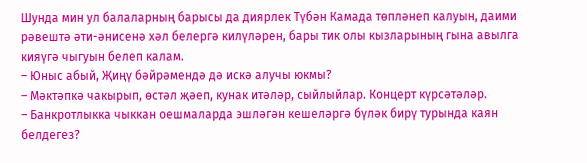Шунда мин ул балаларның барысы да диярлек Түбән Камада төпләнеп калуын, даими рәвештә әти-әнисенә хәл белергә килүләрен, бары тик олы кызларының гына авылга кияүгә чыгуын белеп калам.
– Юныс абый, Җиңү бәйрәмендә дә искә алучы юкмы?
– Мәктәпкә чакырып, өстәл җәеп, кунак итәләр, сыйлыйлар. Концерт күрсәтәләр.
– Банкротлыкка чыккан оешмаларда эшләгән кешеләргә бүләк бирү турында каян белдегез?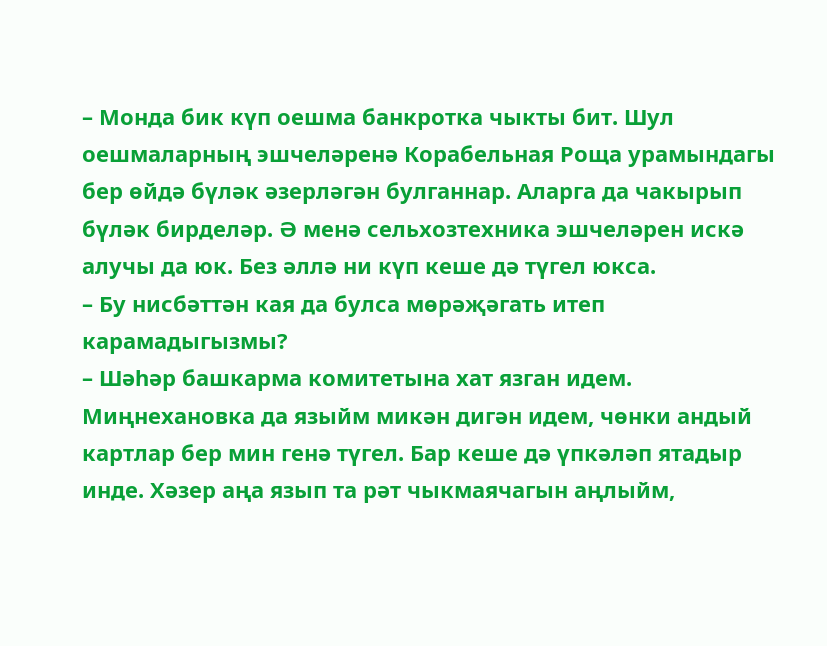– Монда бик күп оешма банкротка чыкты бит. Шул оешмаларның эшчеләренә Корабельная Роща урамындагы бер өйдә бүләк әзерләгән булганнар. Аларга да чакырып бүләк бирделәр. Ә менә сельхозтехника эшчеләрен искә алучы да юк. Без әллә ни күп кеше дә түгел юкса.
– Бу нисбәттән кая да булса мөрәҗәгать итеп карамадыгызмы?
– Шәһәр башкарма комитетына хат язган идем. Миңнехановка да языйм микән дигән идем, чөнки андый картлар бер мин генә түгел. Бар кеше дә үпкәләп ятадыр инде. Хәзер аңа язып та рәт чыкмаячагын аңлыйм,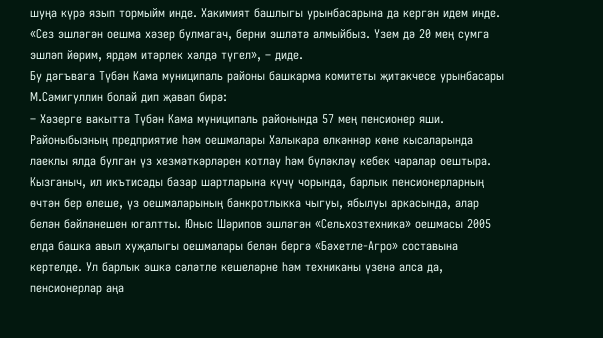шуңа күрә язып тормыйм инде. Хакимият башлыгы урынбасарына да кергән идем инде. «Сез эшләгән оешма хәзер булмагач, берни эшләтә алмыйбыз. Үзем дә 20 мең сумга эшләп йөрим, ярдәм итәрлек хәлдә түгел», – диде.
Бу дәгъвага Түбән Кама муниципаль районы башкарма комитеты җитәкчесе урынбасары М.Сәмигуллин болай дип җавап бирә:
– Хәзерге вакытта Түбән Кама муниципаль районында 57 мең пенсионер яши. Районыбызның предприятие һәм оешмалары Халыкара өлкәннәр көне кысаларында лаеклы ялда булган үз хезмәткәрләрен котлау һәм бүләкләү кебек чаралар оештыра. Кызганыч, ил икътисады базар шартларына күчү чорында, барлык пенсионерларның өчтән бер өлеше, үз оешмаларының банкротлыкка чыгуы, ябылуы аркасында, алар белән бәйләнешен югалтты. Юныс Шәрипов эшләгән «Сельхозтехника» оешмасы 2005 елда башка авыл хуҗалыгы оешмалары белән бергә «Бәхетле-Агро» составына кертелде. Ул барлык эшкә сәләтле кешеләрне һәм техниканы үзенә алса да, пенсионерлар аңа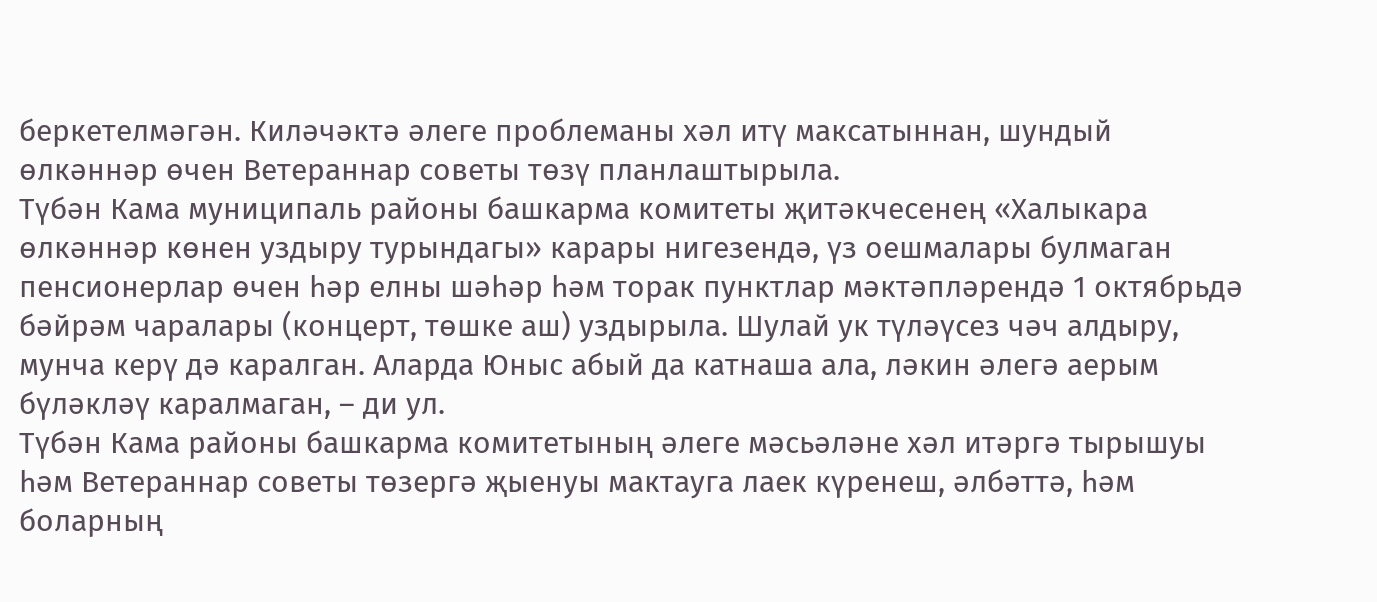беркетелмәгән. Киләчәктә әлеге проблеманы хәл итү максатыннан, шундый өлкәннәр өчен Ветераннар советы төзү планлаштырыла.
Түбән Кама муниципаль районы башкарма комитеты җитәкчесенең «Халыкара өлкәннәр көнен уздыру турындагы» карары нигезендә, үз оешмалары булмаган пенсионерлар өчен һәр елны шәһәр һәм торак пунктлар мәктәпләрендә 1 октябрьдә бәйрәм чаралары (концерт, төшке аш) уздырыла. Шулай ук түләүсез чәч алдыру, мунча керү дә каралган. Аларда Юныс абый да катнаша ала, ләкин әлегә аерым бүләкләү каралмаган, – ди ул.
Түбән Кама районы башкарма комитетының әлеге мәсьәләне хәл итәргә тырышуы һәм Ветераннар советы төзергә җыенуы мактауга лаек күренеш, әлбәттә, һәм боларның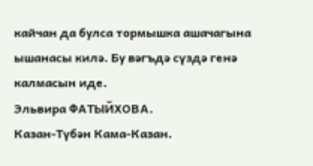кайчан да булса тормышка ашачагына ышанасы килә. Бу вәгъдә сүздә генә калмасын иде.
Эльвира ФАТЫЙХОВА.
Казан-Түбән Кама-Казан.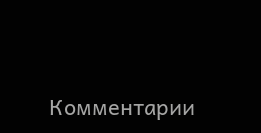Комментарии